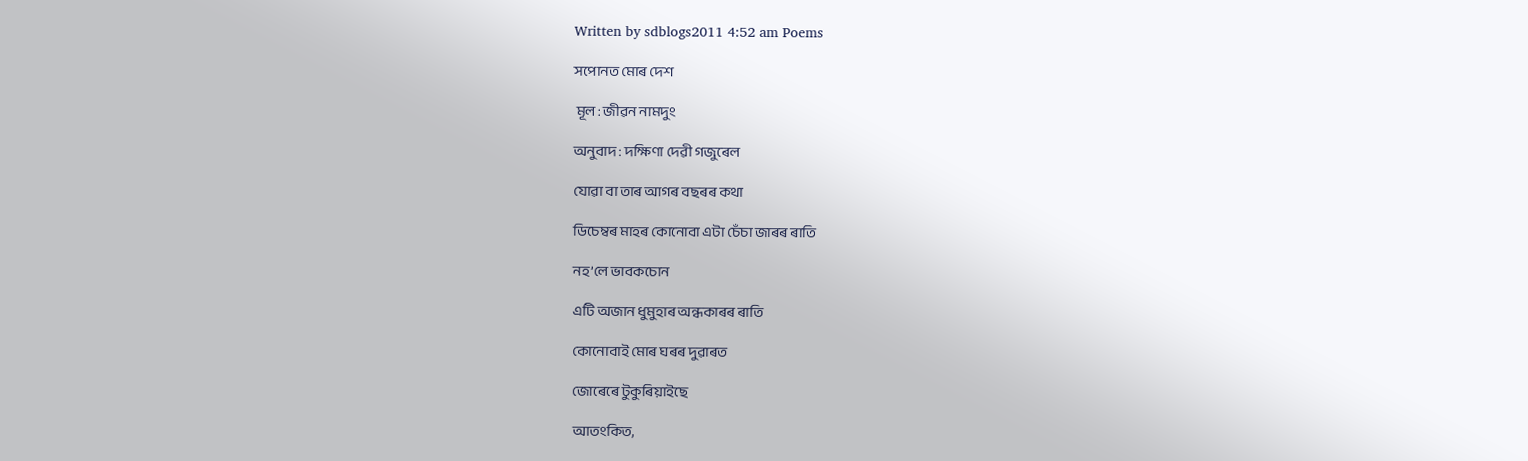Written by sdblogs2011 4:52 am Poems

সপোনত মোৰ দেশ

 মূল : জীৱন নামদুং

অনুবাদ : দক্ষিণা দেৱী গজুৰেল

যোৱা বা তাৰ আগৰ বছৰৰ কথা

ডিচেম্বৰ মাহৰ কোনোবা এটা চেঁচা জাৰৰ ৰাতি

নহ’লে ভাবকচোন

এটি অজান ধুমুহাৰ অন্ধকাৰৰ ৰাতি

কোনোবাই মোৰ ঘৰৰ দুৱাৰত

জোৰেৰে টুকুৰিয়াইছে

আতংকিত,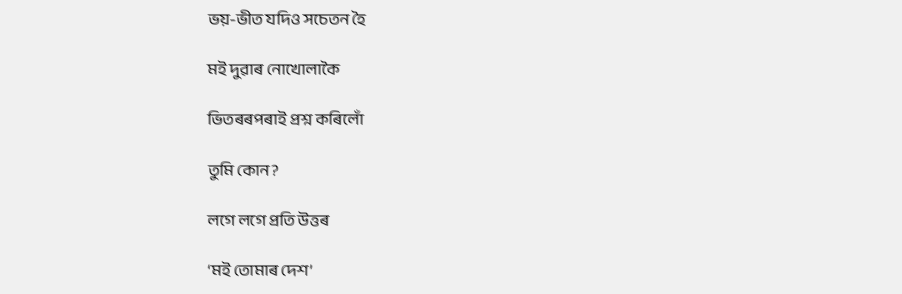ভয়-ভীত যদিও সচেতন হৈ

মই দুৱাৰ নোখোলাকৈ

ভিতৰৰপৰাই প্রশ্ন কৰিলোঁ

তুমি কোন?

লগে লগে প্রতি উত্তৰ

‘মই তোমাৰ দেশ’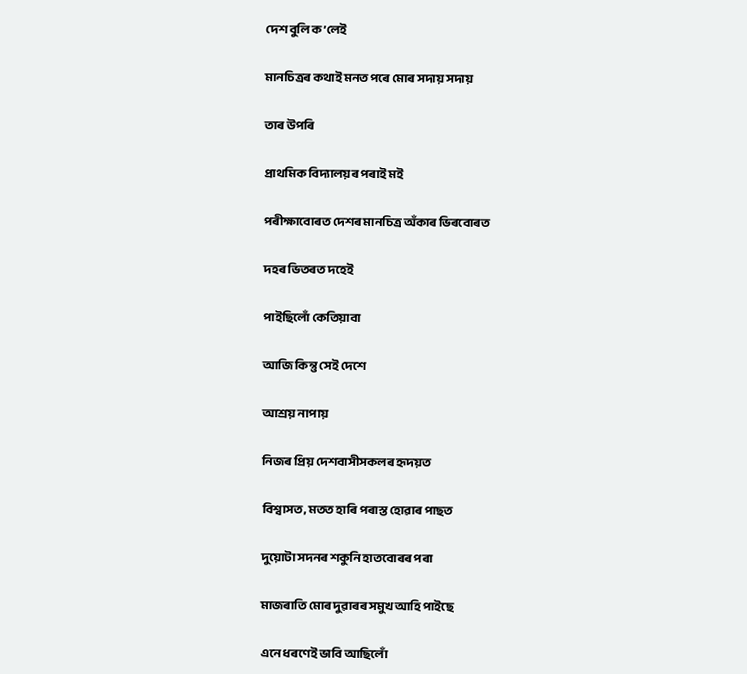দেশ বুলি ক’লেই

মানচিত্ৰৰ কথাই মনত পৰে মোৰ সদায় সদায়

তাৰ উপৰি

প্রাথমিক বিদ্যালয়ৰ পৰাই মই

পৰীক্ষাবোৰত দেশৰ মানচিত্ৰ অঁকাৰ ভিৰবোৰত

দহৰ ভিতৰত দহেই

পাইছিলোঁ কেতিয়াবা

আজি কিন্তু সেই দেশে

আশ্রয় নাপায়

নিজৰ প্ৰিয় দেশবাসীসকলৰ হৃদয়ত

বিশ্বাসত, মতত হাৰি পৰাস্ত হোৱাৰ পাছত

দুয়োটা সদনৰ শকুনি হাতবোৰৰ পৰা

মাজৰাতি মোৰ দুৱাৰৰ সমুখ আহি পাইছে

এনে ধৰণেই ভাবি আছিলোঁ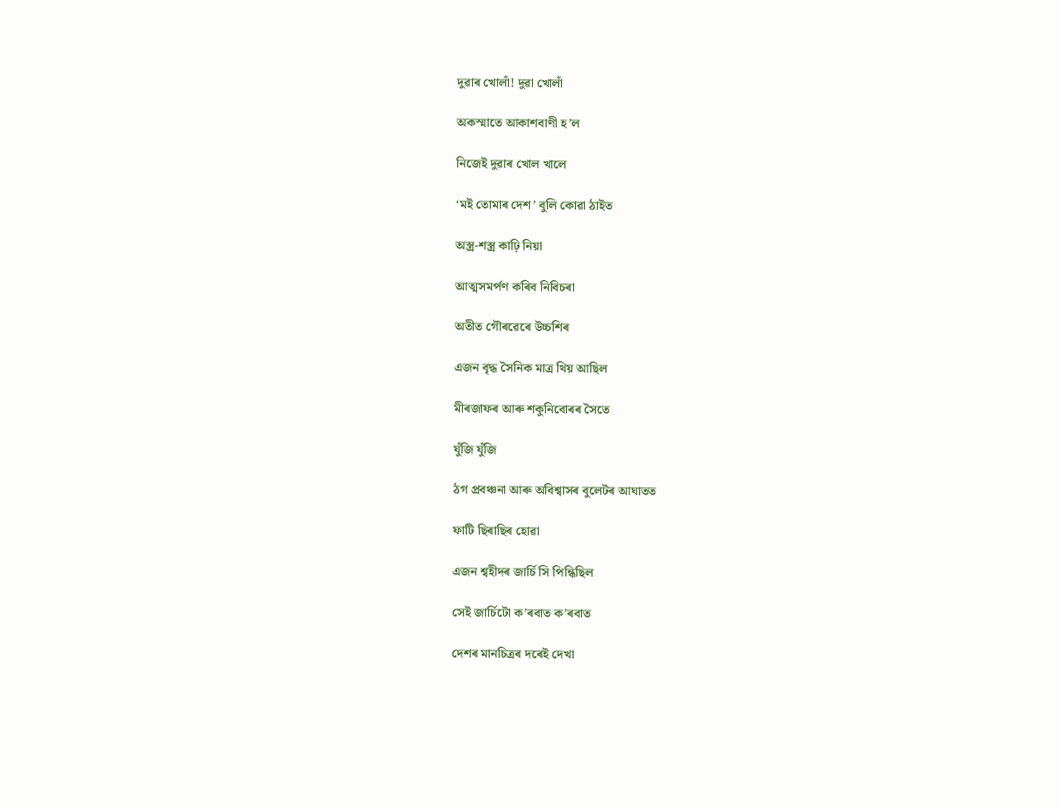দুৱাৰ খোলাঁ! দুৱা খোলাঁ

অকস্মাতে আকাশবাণী হ’ল

নিজেই দুৱাৰ খোল খালে

‘মই তোমাৰ দেশ’ বুলি কোৱা ঠাইত

অস্ত্ৰ-শস্ত্ৰ কাঢ়ি নিয়া

আত্মসমৰ্পণ কৰিব নিবিচৰা

অতীত গৌৰৱেৰে উচ্চশিৰ

এজন বৃদ্ধ সৈনিক মাত্ৰ থিয় আছিল

মীৰজাফৰ আৰু শকুনিবোৰৰ সৈতে

যুঁজি যুঁজি

ঠগ প্রবঞ্চনা আৰু অবিশ্বাসৰ বুলেটৰ আঘাতত

ফাটি ছি‍ৰাছি‍ৰ হোৱা

এজন শ্বহীদৰ জাৰ্চি সি পিন্ধিছিল

সেই জাৰ্চিটো ক’ৰবাত ক’ৰবাত

দেশৰ মানচিত্ৰৰ দৰেই দেখা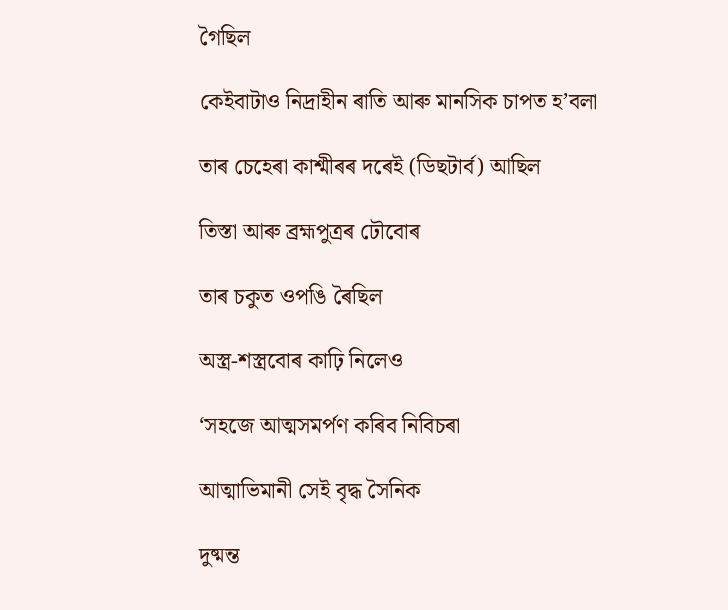গৈছিল

কেইবাটাও নিদ্ৰাহীন ৰাতি আৰু মানসিক চাপত হ’বলা

তাৰ চেহেৰা কাশ্মীৰৰ দৰেই (ডিছটাৰ্ব) আছিল

তিস্তা আৰু ব্ৰহ্মপুত্ৰৰ ঢৌবোৰ

তাৰ চকুত ওপঙি ৰৈছিল

অস্ত্ৰ-শস্ত্ৰবোৰ কাঢ়ি নিলেও

‘সহজে আত্মসমৰ্পণ কৰিব নিবিচৰা

আত্মাভিমানী সেই বৃদ্ধ সৈনিক

দুষ্মন্ত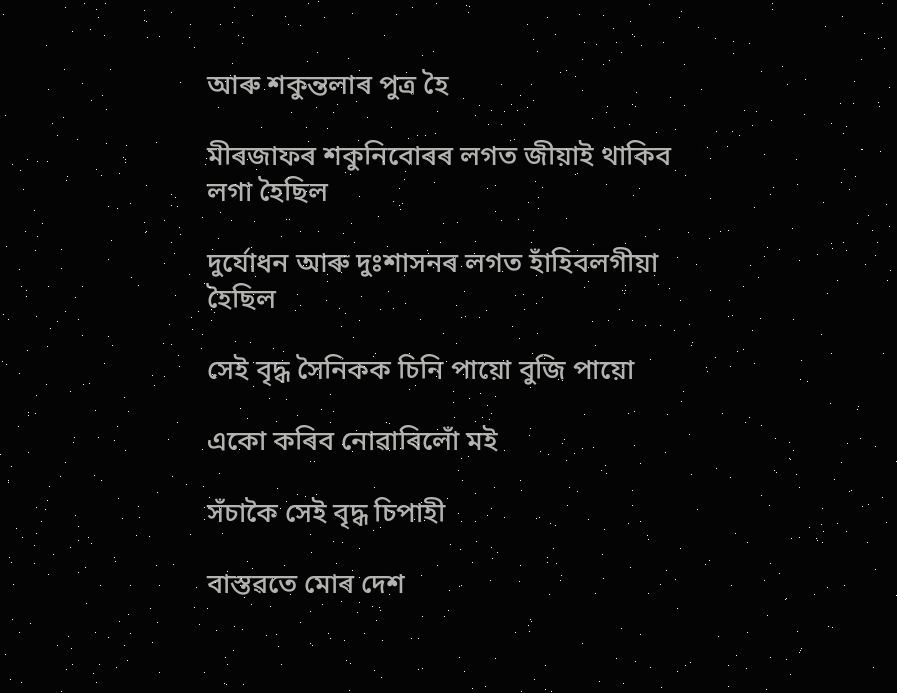আৰু শকুন্তলাৰ পুত্ৰ হৈ

মীৰজাফৰ শকুনিবোৰৰ লগত জীয়াই থাকিব লগা হৈছিল

দুৰ্যোধন আৰু দুঃশাসনৰ লগত হাঁহিবলগীয়া হৈছিল

সেই বৃদ্ধ সৈনিকক চিনি পায়ো বুজি পায়ো

একো কৰিব নোৱাৰিলোঁ মই

সঁচাকৈ সেই বৃদ্ধ চিপাহী

বাস্তৱতে মোৰ দেশ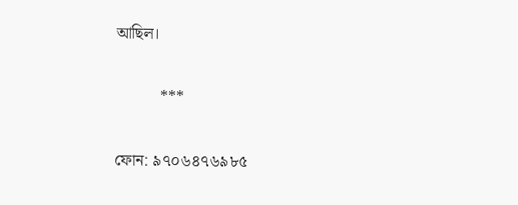আছিল।

           ***

ফোন: ৯৭০৬৪৭৬৯৮৫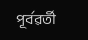পূৰ্বৱৰ্তী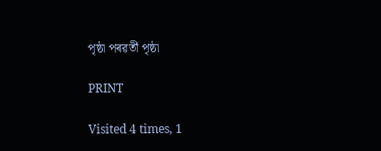পৃষ্ঠা পৰৱৰ্তী পৃষ্ঠা

PRINT

Visited 4 times, 1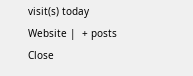visit(s) today
Website |  + posts
Close